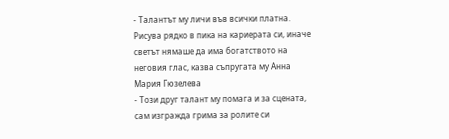- Талантът му личи във всички платна. Рисува рядко в пика на кариерата си, иначе светът нямаше да има богатството на неговия глас, казва съпругата му Анна Мария Гюзелева
- Този друг талант му помага и за сцената, сам изгражда грима за ролите си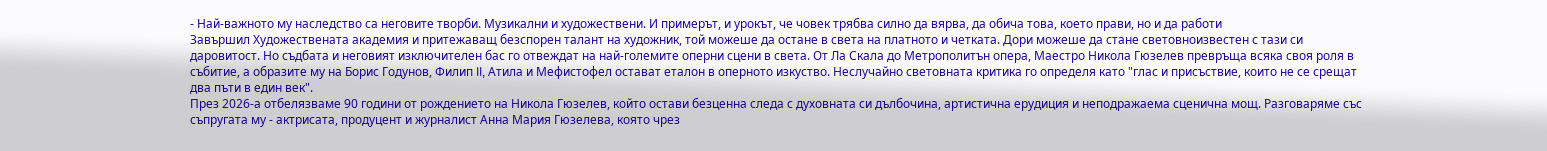- Най-важното му наследство са неговите творби. Музикални и художествени. И примерът, и урокът, че човек трябва силно да вярва, да обича това, което прави, но и да работи
Завършил Художествената академия и притежаващ безспорен талант на художник, той можеше да остане в света на платното и четката. Дори можеше да стане световноизвестен с тази си даровитост. Но съдбата и неговият изключителен бас го отвеждат на най-големите оперни сцени в света. От Ла Скала до Метрополитън опера, Маестро Никола Гюзелев превръща всяка своя роля в събитие, а образите му на Борис Годунов, Филип II, Атила и Мефистофел остават еталон в оперното изкуство. Неслучайно световната критика го определя като "глас и присъствие, които не се срещат два пъти в един век".
През 2026-а отбелязваме 90 години от рождението на Никола Гюзелев, който остави безценна следа с духовната си дълбочина, артистична ерудиция и неподражаема сценична мощ. Разговаряме със съпругата му - актрисата, продуцент и журналист Анна Мария Гюзелева, която чрез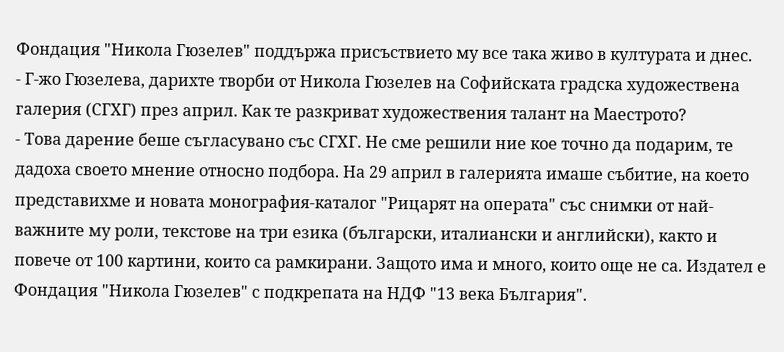Фондация "Никола Гюзелев" поддържа присъствието му все така живо в културата и днес.
- Г-жо Гюзелева, дарихте творби от Никола Гюзелев на Софийската градска художествена галерия (СГХГ) през април. Как те разкриват художествения талант на Маестрото?
- Това дарение беше съгласувано със СГХГ. Не сме решили ние кое точно да подарим, те дадоха своето мнение относно подбора. На 29 април в галерията имаше събитие, на което представихме и новата монография-каталог "Рицарят на операта" със снимки от най-важните му роли, текстове на три езика (български, италиански и английски), както и повече от 100 картини, които са рамкирани. Защото има и много, които още не са. Издател е Фондация "Никола Гюзелев" с подкрепата на НДФ "13 века България".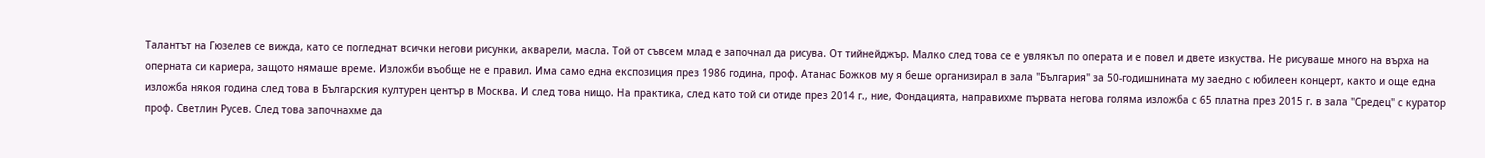Талантът на Гюзелев се вижда, като се погледнат всички негови рисунки, акварели, масла. Той от съвсем млад е започнал да рисува. От тийнейджър. Малко след това се е увлякъл по операта и е повел и двете изкуства. Не рисуваше много на върха на оперната си кариера, защото нямаше време. Изложби въобще не е правил. Има само една експозиция през 1986 година, проф. Атанас Божков му я беше организирал в зала "България" за 50-годишнината му заедно с юбилеен концерт, както и още една изложба някоя година след това в Българския културен център в Москва. И след това нищо. На практика, след като той си отиде през 2014 г., ние, Фондацията, направихме първата негова голяма изложба с 65 платна през 2015 г. в зала "Средец" с куратор проф. Светлин Русев. След това започнахме да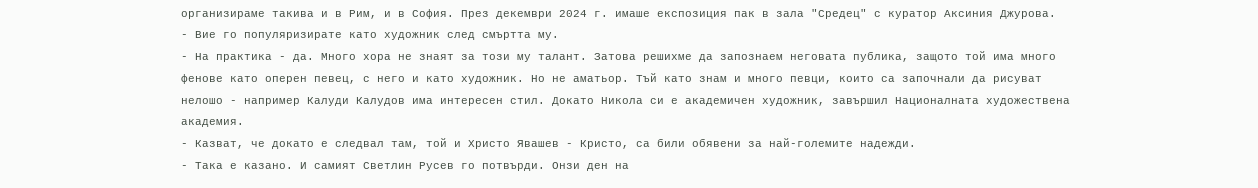организираме такива и в Рим, и в София. През декември 2024 г. имаше експозиция пак в зала "Средец" с куратор Аксиния Джурова.
- Вие го популяризирате като художник след смъртта му.
- На практика - да. Много хора не знаят за този му талант. Затова решихме да запознаем неговата публика, защото той има много фенове като оперен певец, с него и като художник. Но не аматьор. Тъй като знам и много певци, които са започнали да рисуват нелошо - например Калуди Калудов има интересен стил. Докато Никола си е академичен художник, завършил Националната художествена академия.
- Казват, че докато е следвал там, той и Христо Явашев - Кристо, са били обявени за най-големите надежди.
- Така е казано. И самият Светлин Русев го потвърди. Онзи ден на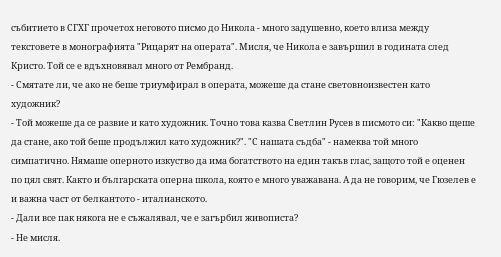събитието в СГХГ прочетох неговото писмо до Никола - много задушевно, което влиза между текстовете в монографията "Рицарят на операта". Мисля, че Никола е завършил в годината след Кристо. Той се е вдъхновявал много от Рембранд.
- Смятате ли, че ако не беше триумфирал в операта, можеше да стане световноизвестен като художник?
- Той можеше да се развие и като художник. Точно това казва Светлин Русев в писмото си: "Какво щеше да стане, ако той беше продължил като художник?". "С нашата съдба" - намеква той много симпатично. Нямаше оперното изкуство да има богатството на един такъв глас, защото той е оценен по цял свят. Както и българската оперна школа, която е много уважавана. А да не говорим, че Гюзелев е и важна част от белкантото - италианското.
- Дали все пак някога не е съжалявал, че е загърбил живописта?
- Не мисля.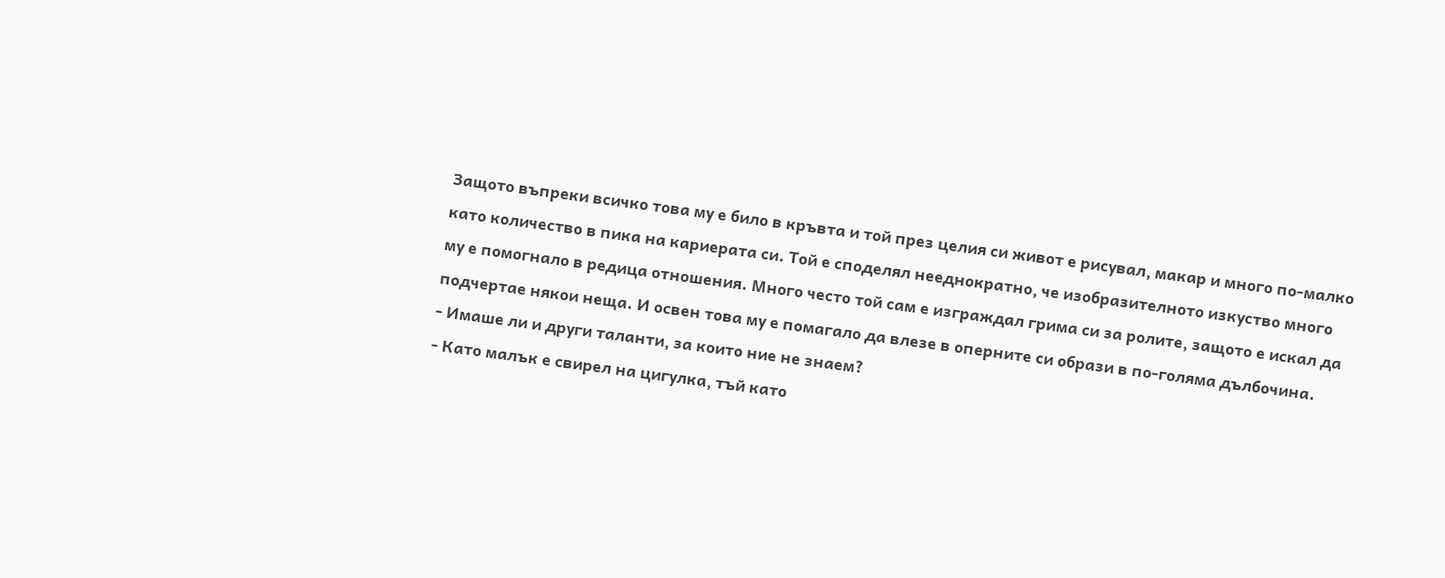Защото въпреки всичко това му е било в кръвта и той през целия си живот е рисувал, макар и много по-малко като количество в пика на кариерата си. Той е споделял нееднократно, че изобразителното изкуство много му е помогнало в редица отношения. Много често той сам е изграждал грима си за ролите, защото е искал да подчертае някои неща. И освен това му е помагало да влезе в оперните си образи в по-голяма дълбочина.
- Имаше ли и други таланти, за които ние не знаем?
- Като малък е свирел на цигулка, тъй като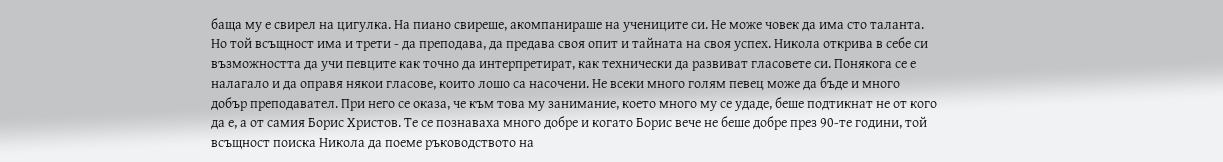баща му е свирел на цигулка. На пиано свиреше, акомпанираше на учениците си. Не може човек да има сто таланта. Но той всъщност има и трети - да преподава, да предава своя опит и тайната на своя успех. Никола открива в себе си възможността да учи певците как точно да интерпретират, как технически да развиват гласовете си. Понякога се е налагало и да оправя някои гласове, които лошо са насочени. Не всеки много голям певец може да бъде и много добър преподавател. При него се оказа, че към това му занимание, което много му се удаде, беше подтикнат не от кого да е, а от самия Борис Христов. Те се познаваха много добре и когато Борис вече не беше добре през 90-те години, той всъщност поиска Никола да поеме ръководството на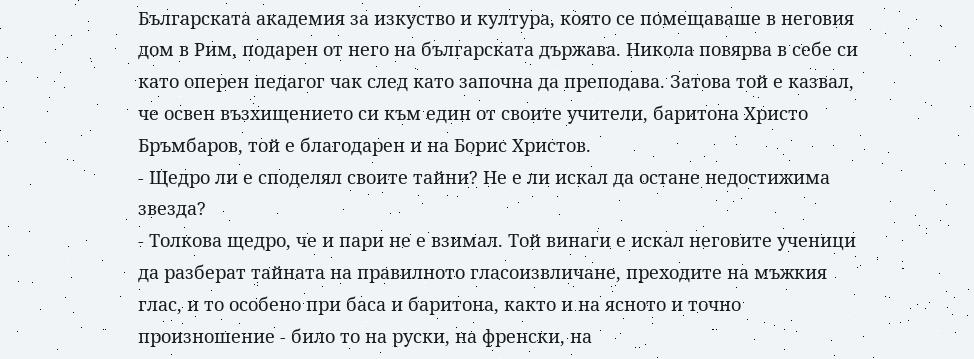Българската академия за изкуство и култура, която се помещаваше в неговия дом в Рим, подарен от него на българската държава. Никола повярва в себе си като оперен педагог чак след като започна да преподава. Затова той е казвал, че освен възхищението си към един от своите учители, баритона Христо Бръмбаров, той е благодарен и на Борис Христов.
- Щедро ли е споделял своите тайни? Не е ли искал да остане недостижима звезда?
- Толкова щедро, че и пари не е взимал. Той винаги е искал неговите ученици да разберат тайната на правилното гласоизвличане, преходите на мъжкия глас, и то особено при баса и баритона, както и на ясното и точно произношение - било то на руски, на френски, на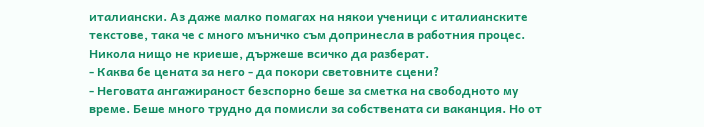италиански. Аз даже малко помагах на някои ученици с италианските текстове, така че с много мъничко съм допринесла в работния процес. Никола нищо не криеше, държеше всичко да разберат.
- Каква бе цената за него - да покори световните сцени?
- Неговата ангажираност безспорно беше за сметка на свободното му време. Беше много трудно да помисли за собствената си ваканция. Но от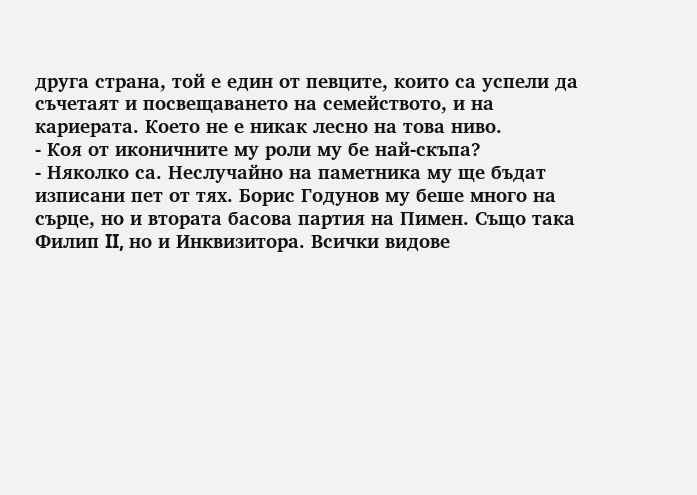друга страна, той е един от певците, които са успели да съчетаят и посвещаването на семейството, и на кариерата. Което не е никак лесно на това ниво.
- Коя от иконичните му роли му бе най-скъпа?
- Няколко са. Неслучайно на паметника му ще бъдат изписани пет от тях. Борис Годунов му беше много на сърце, но и втората басова партия на Пимен. Също така Филип II, но и Инквизитора. Всички видове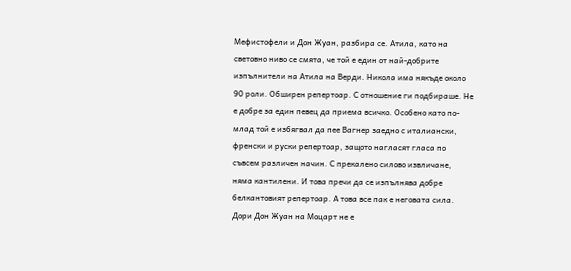Мефистофели и Дон Жуан, разбира се. Атила, като на световно ниво се смята, че той е един от най-добрите изпълнители на Атила на Верди. Никола има някъде около 90 роли. Обширен репертоар. С отношение ги подбираше. Не е добре за един певец да приема всичко. Особено като по-млад той е избягвал да пее Вагнер заедно с италиански, френски и руски репертоар, защото нагласят гласа по съвсем различен начин. С прекалено силово извличане, няма кантилени. И това пречи да се изпълнява добре белкантовият репертоар. А това все пак е неговата сила. Дори Дон Жуан на Моцарт не е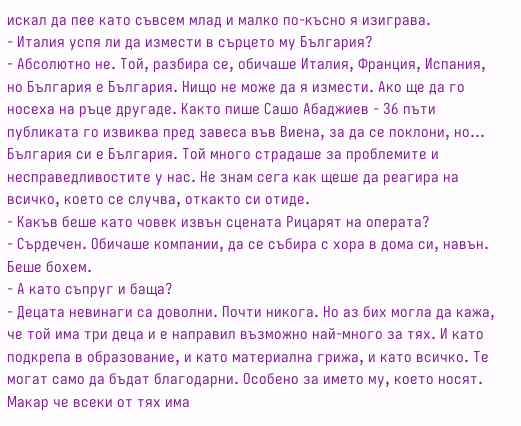искал да пее като съвсем млад и малко по-късно я изиграва.
- Италия успя ли да измести в сърцето му България?
- Абсолютно не. Той, разбира се, обичаше Италия, Франция, Испания, но България е България. Нищо не може да я измести. Ако ще да го носеха на ръце другаде. Както пише Сашо Абаджиев - 36 пъти публиката го извиква пред завеса във Виена, за да се поклони, но... България си е България. Той много страдаше за проблемите и несправедливостите у нас. Не знам сега как щеше да реагира на всичко, което се случва, откакто си отиде.
- Какъв беше като човек извън сцената Рицарят на операта?
- Сърдечен. Обичаше компании, да се събира с хора в дома си, навън. Беше бохем.
- А като съпруг и баща?
- Децата невинаги са доволни. Почти никога. Но аз бих могла да кажа, че той има три деца и е направил възможно най-много за тях. И като подкрепа в образование, и като материална грижа, и като всичко. Те могат само да бъдат благодарни. Особено за името му, което носят. Макар че всеки от тях има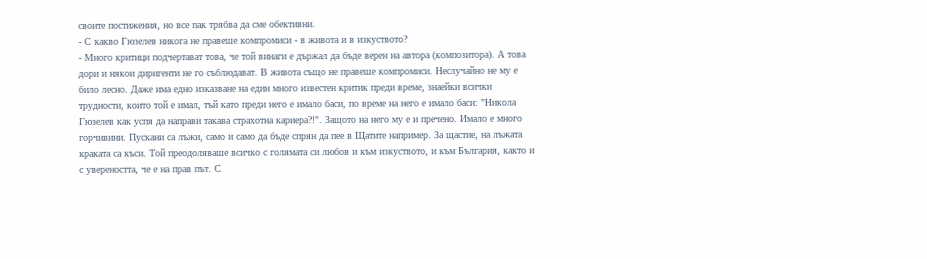своите постижения, но все пак трябва да сме обективни.
- С какво Гюзелев никога не правеше компромиси - в живота и в изкуството?
- Много критици подчертават това, че той винаги е държал да бъде верен на автора (композитора). А това дори и някои диригенти не го съблюдават. В живота също не правеше компромиси. Неслучайно не му е било лесно. Даже има едно изказване на един много известен критик преди време, знаейки всички трудности, които той е имал, тъй като преди него е имало баси, по време на него е имало баси: "Никола Гюзелев как успя да направи такава страхотна кариера?!". Защото на него му е и пречено. Имало е много горчивини. Пускани са лъжи, само и само да бъде спрян да пее в Щатите например. За щастие, на лъжата краката са къси. Той преодоляваше всичко с голямата си любов и към изкуството, и към България, както и с увереността, че е на прав път. С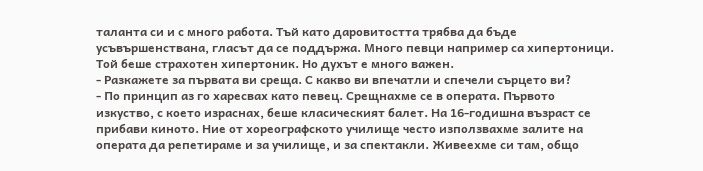таланта си и с много работа. Тъй като даровитостта трябва да бъде усъвършенствана, гласът да се поддържа. Много певци например са хипертоници. Той беше страхотен хипертоник. Но духът е много важен.
- Разкажете за първата ви среща. С какво ви впечатли и спечели сърцето ви?
- По принцип аз го харесвах като певец. Срещнахме се в операта. Първото изкуство, с което израснах, беше класическият балет. На 16-годишна възраст се прибави киното. Ние от хореографското училище често използвахме залите на операта да репетираме и за училище, и за спектакли. Живеехме си там, общо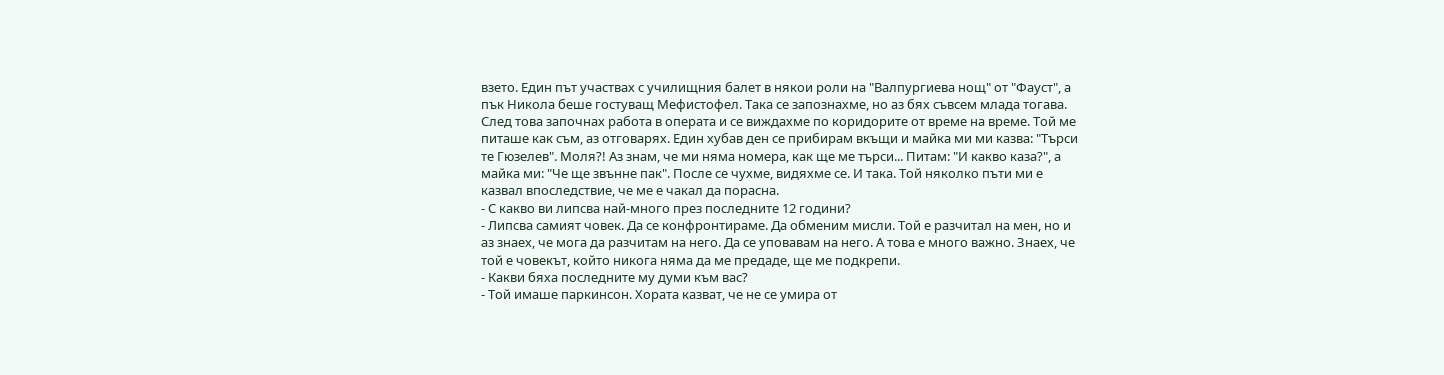взето. Един път участвах с училищния балет в някои роли на "Валпургиева нощ" от "Фауст", а пък Никола беше гостуващ Мефистофел. Така се запознахме, но аз бях съвсем млада тогава. След това започнах работа в операта и се виждахме по коридорите от време на време. Той ме питаше как съм, аз отговарях. Един хубав ден се прибирам вкъщи и майка ми ми казва: "Търси те Гюзелев". Моля?! Аз знам, че ми няма номера, как ще ме търси... Питам: "И какво каза?", а майка ми: "Че ще звънне пак". После се чухме, видяхме се. И така. Той няколко пъти ми е казвал впоследствие, че ме е чакал да порасна.
- С какво ви липсва най-много през последните 12 години?
- Липсва самият човек. Да се конфронтираме. Да обменим мисли. Той е разчитал на мен, но и аз знаех, че мога да разчитам на него. Да се уповавам на него. А това е много важно. Знаех, че той е човекът, който никога няма да ме предаде, ще ме подкрепи.
- Какви бяха последните му думи към вас?
- Той имаше паркинсон. Хората казват, че не се умира от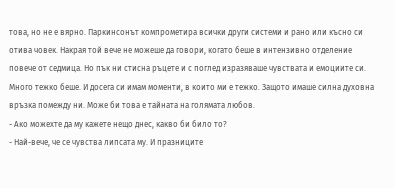това, но не е вярно. Паркинсонът компрометира всички други системи и рано или късно си отива човек. Накрая той вече не можеше да говори, когато беше в интензивно отделение повече от седмица. Но пък ни стисна ръцете и с поглед изразяваше чувствата и емоциите си. Много тежко беше. И досега си имам моменти, в които ми е тежко. Защото имаше силна духовна връзка помежду ни. Може би това е тайната на голямата любов.
- Ако можехте да му кажете нещо днес, какво би било то?
- Най-вече, че се чувства липсата му. И празниците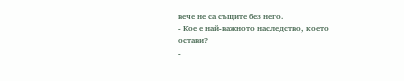вече не са същите без него.
- Кое е най-важното наследство, което остави?
-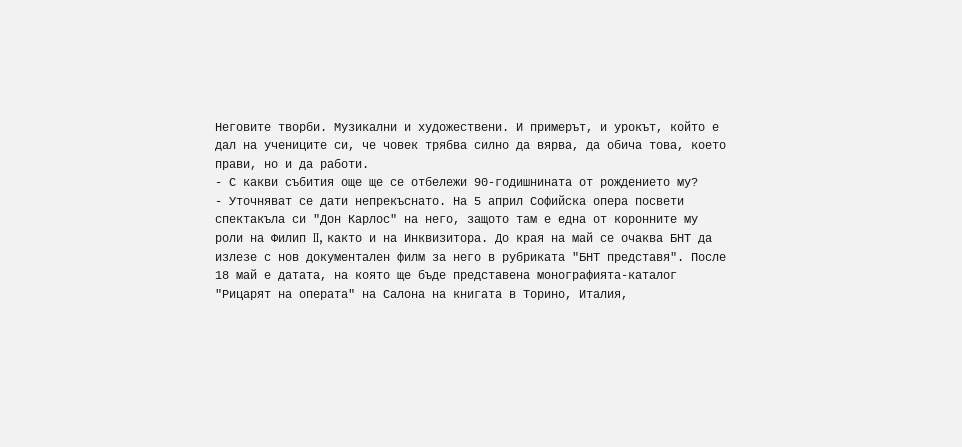Неговите творби. Музикални и художествени. И примерът, и урокът, който е дал на учениците си, че човек трябва силно да вярва, да обича това, което прави, но и да работи.
- С какви събития още ще се отбележи 90-годишнината от рождението му?
- Уточняват се дати непрекъснато. На 5 април Софийска опера посвети спектакъла си "Дон Карлос" на него, защото там е една от коронните му роли на Филип II, както и на Инквизитора. До края на май се очаква БНТ да излезе с нов документален филм за него в рубриката "БНТ представя". После 18 май е датата, на която ще бъде представена монографията-каталог "Рицарят на операта" на Салона на книгата в Торино, Италия,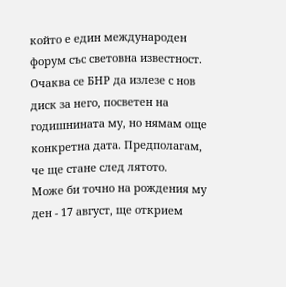който е един международен форум със световна известност. Очаква се БНР да излезе с нов диск за него, посветен на годишнината му, но нямам още конкретна дата. Предполагам, че ще стане след лятото.
Може би точно на рождения му ден - 17 август, ще открием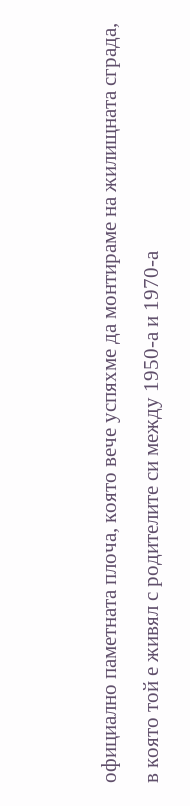официално паметната плоча, която вече успяхме да монтираме на жилищната сграда, в която той е живял с родителите си между 1950-а и 1970-а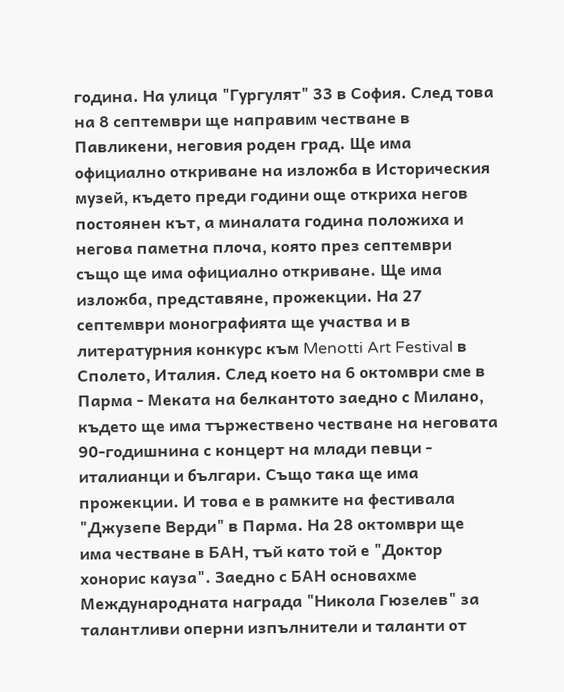година. На улица "Гургулят" 33 в София. След това на 8 септември ще направим честване в Павликени, неговия роден град. Ще има официално откриване на изложба в Историческия музей, където преди години още откриха негов постоянен кът, а миналата година положиха и негова паметна плоча, която през септември също ще има официално откриване. Ще има изложба, представяне, прожекции. На 27 септември монографията ще участва и в литературния конкурс към Menotti Art Festival в Сполето, Италия. След което на 6 октомври сме в Парма - Меката на белкантото заедно с Милано, където ще има тържествено честване на неговата 90-годишнина с концерт на млади певци - италианци и българи. Също така ще има прожекции. И това е в рамките на фестивала "Джузепе Верди" в Парма. На 28 октомври ще има честване в БАН, тъй като той е "Доктор хонорис кауза". Заедно с БАН основахме Международната награда "Никола Гюзелев" за талантливи оперни изпълнители и таланти от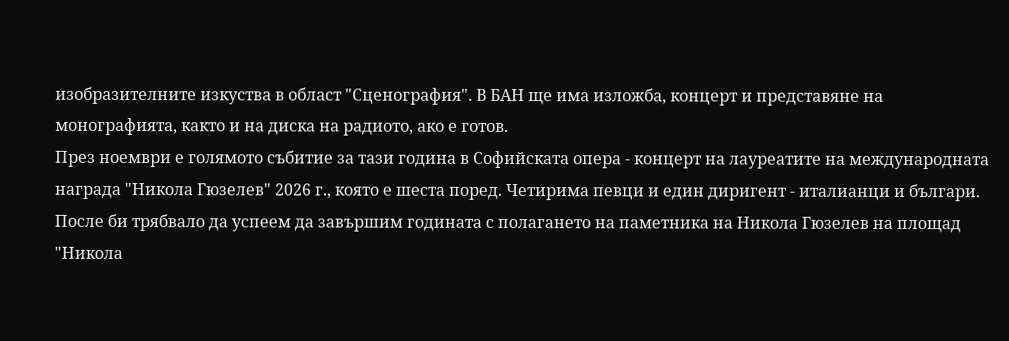изобразителните изкуства в област "Сценография". В БАН ще има изложба, концерт и представяне на монографията, както и на диска на радиото, ако е готов.
През ноември е голямото събитие за тази година в Софийската опера - концерт на лауреатите на международната награда "Никола Гюзелев" 2026 г., която е шеста поред. Четирима певци и един диригент - италианци и българи. После би трябвало да успеем да завършим годината с полагането на паметника на Никола Гюзелев на площад "Никола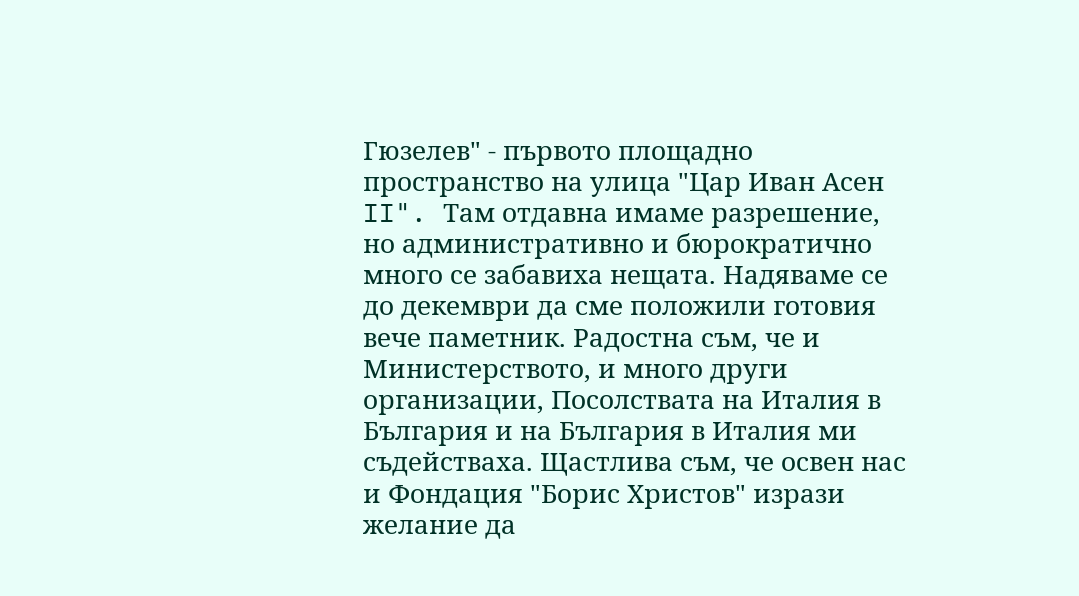Гюзелев" - първото площадно пространство на улица "Цар Иван Асен II". Там отдавна имаме разрешение, но административно и бюрократично много се забавиха нещата. Надяваме се до декември да сме положили готовия вече паметник. Радостна съм, че и Министерството, и много други организации, Посолствата на Италия в България и на България в Италия ми съдействаха. Щастлива съм, че освен нас и Фондация "Борис Христов" изрази желание да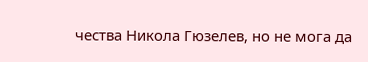чества Никола Гюзелев, но не мога да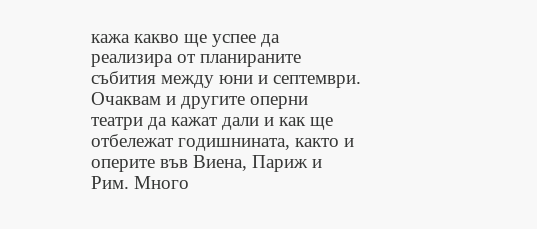кажа какво ще успее да реализира от планираните събития между юни и септември. Очаквам и другите оперни театри да кажат дали и как ще отбележат годишнината, както и оперите във Виена, Париж и Рим. Много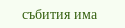събития има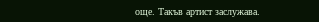още. Такъв артист заслужава.